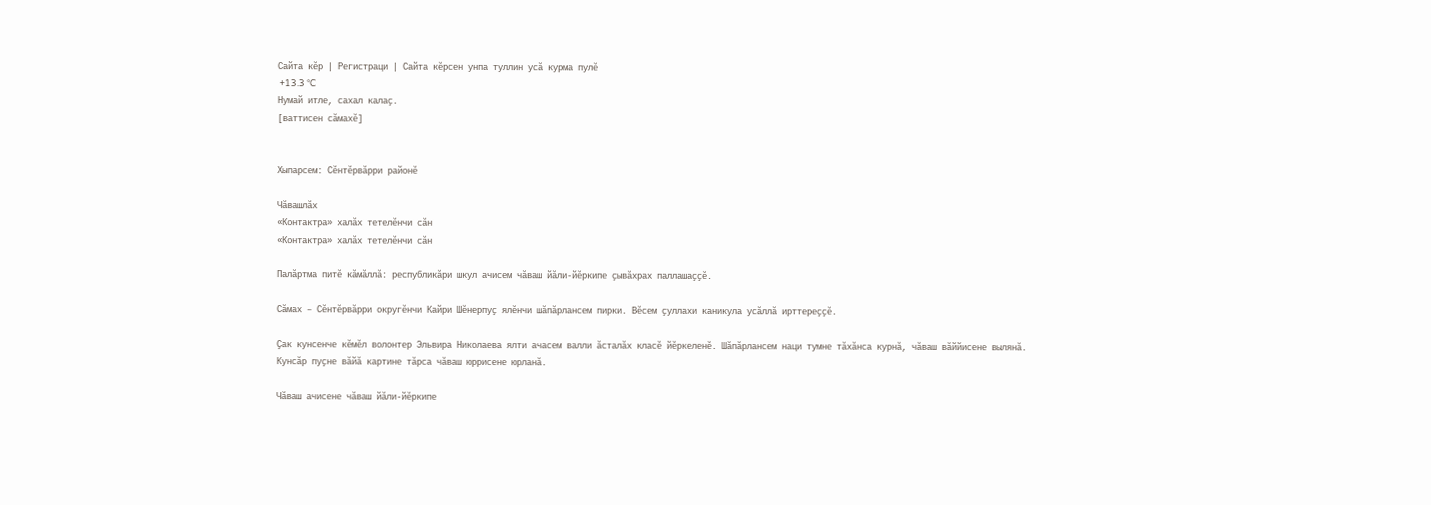Сайта кӗр | Регистраци | Сайта кӗрсен унпа туллин усӑ курма пулӗ
 +13.3 °C
Нумай итле, сахал калаҫ.
[ваттисен сӑмахӗ]


Хыпарсем: Сӗнтӗрвӑрри районӗ

Чӑвашлӑх
«Контактра» халӑх тетелӗнчи сӑн
«Контактра» халӑх тетелӗнчи сӑн

Палӑртма питӗ кӑмӑллӑ: республикӑри шкул ачисем чӑваш йӑли-йӗркипе ҫывӑхрах паллашаҫҫӗ.

Сӑмах – Сӗнтӗрвӑрри округӗнчи Кайри Шӗнерпуҫ ялӗнчи шӑпӑрлансем пирки. Вӗсем ҫуллахи каникула усӑллӑ ирттереҫҫӗ.

Ҫак кунсенче кӗмӗл волонтер Эльвира Николаева ялти ачасем валли ӑсталӑх класӗ йӗркеленӗ. Шӑпӑрлансем наци тумне тӑхӑнса курнӑ, чӑваш вӑййисене вылянӑ. Кунсӑр пуҫне вӑйӑ картине тӑрса чӑваш юррисене юрланӑ.

Чӑваш ачисене чӑваш йӑли-йӗркипе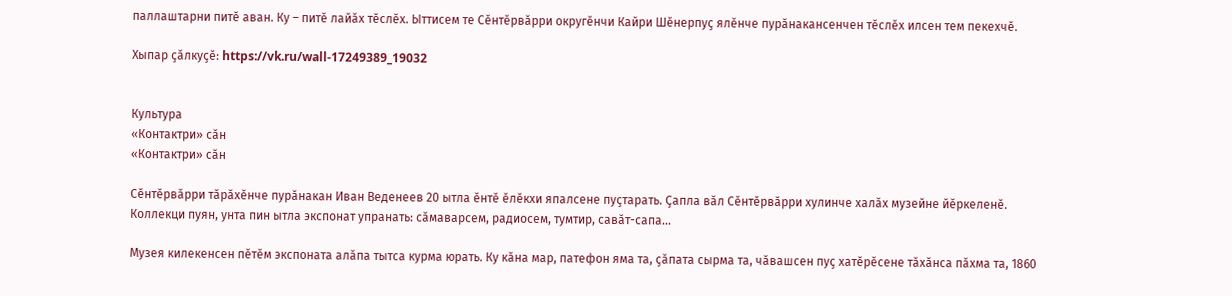паллаштарни питӗ аван. Ку – питӗ лайӑх тӗслӗх. Ыттисем те Сӗнтӗрвӑрри округӗнчи Кайри Шӗнерпуҫ ялӗнче пурӑнакансенчен тӗслӗх илсен тем пекехчӗ.

Хыпар ҫӑлкуҫӗ: https://vk.ru/wall-17249389_19032


Культура
«Контактри» сӑн
«Контактри» сӑн

Сӗнтӗрвӑрри тӑрӑхӗнче пурӑнакан Иван Веденеев 20 ытла ӗнтӗ ӗлӗкхи япалсене пуҫтарать. Ҫапла вӑл Сӗнтӗрвӑрри хулинче халӑх музейне йӗркеленӗ. Коллекци пуян, унта пин ытла экспонат упранать: сӑмаварсем, радиосем, тумтир, савӑт-сапа…

Музея килекенсен пӗтӗм экспоната алӑпа тытса курма юрать. Ку кӑна мар, патефон яма та, ҫӑпата сырма та, чӑвашсен пуҫ хатӗрӗсене тӑхӑнса пӑхма та, 1860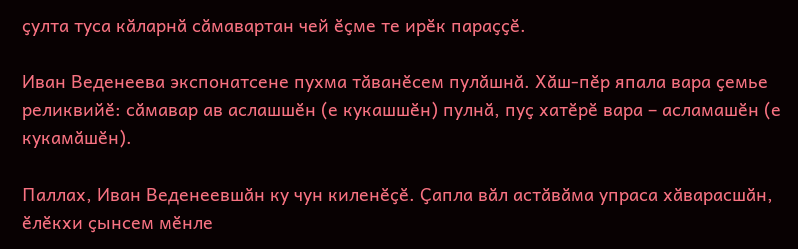ҫулта туса кӑларнӑ сӑмавартан чей ӗҫме те ирӗк параҫҫӗ.

Иван Веденеева экспонатсене пухма тӑванӗсем пулӑшнӑ. Хӑш-пӗр япала вара ҫемье реликвийӗ: сӑмавар ав аслашшӗн (е кукашшӗн) пулнӑ, пуҫ хатӗрӗ вара – асламашӗн (е кукамӑшӗн).

Паллах, Иван Веденеевшӑн ку чун киленӗҫӗ. Ҫапла вӑл астӑвӑма упраса хӑварасшӑн, ӗлӗкхи ҫынсем мӗнле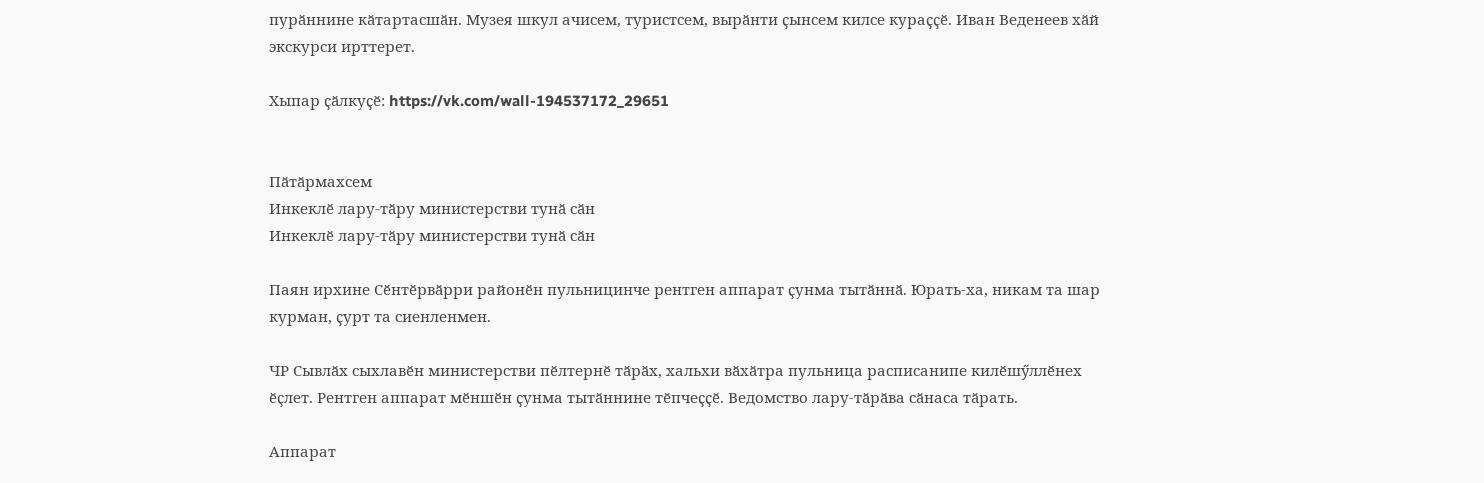пурӑннине кӑтартасшӑн. Музея шкул ачисем, туристсем, вырӑнти ҫынсем килсе кураҫҫӗ. Иван Веденеев хӑй экскурси ирттерет.

Хыпар ҫӑлкуҫӗ: https://vk.com/wall-194537172_29651


Пӑтӑрмахсем
Инкеклӗ лару-тӑру министерстви тунӑ сӑн
Инкеклӗ лару-тӑру министерстви тунӑ сӑн

Паян ирхине Сӗнтӗрвӑрри районӗн пульницинче рентген аппарат ҫунма тытӑннӑ. Юрать-ха, никам та шар курман, ҫурт та сиенленмен.

ЧР Сывлӑх сыхлавӗн министерстви пӗлтернӗ тӑрӑх, хальхи вӑхӑтра пульница расписанипе килӗшӳллӗнех ӗҫлет. Рентген аппарат мӗншӗн ҫунма тытӑннине тӗпчеҫҫӗ. Ведомство лару-тӑрӑва сӑнаса тӑрать.

Аппарат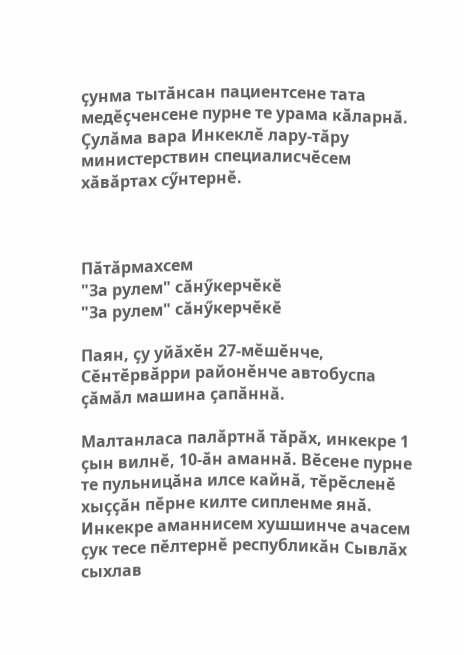ҫунма тытӑнсан пациентсене тата медӗҫченсене пурне те урама кӑларнӑ. Ҫулӑма вара Инкеклӗ лару-тӑру министерствин специалисчӗсем хӑвӑртах сӳнтернӗ.



Пӑтӑрмахсем
"За рулем" сӑнӳкерчӗкӗ
"За рулем" сӑнӳкерчӗкӗ

Паян, ҫу уйӑхӗн 27-мӗшӗнче, Сӗнтӗрвӑрри районӗнче автобуспа ҫӑмӑл машина ҫапӑннӑ.

Малтанласа палӑртнӑ тӑрӑх, инкекре 1 ҫын вилнӗ, 10-ӑн аманнӑ. Вӗсене пурне те пульницӑна илсе кайнӑ, тӗрӗсленӗ хыҫҫӑн пӗрне килте сипленме янӑ. Инкекре аманнисем хушшинче ачасем ҫук тесе пӗлтернӗ республикӑн Сывлӑх сыхлав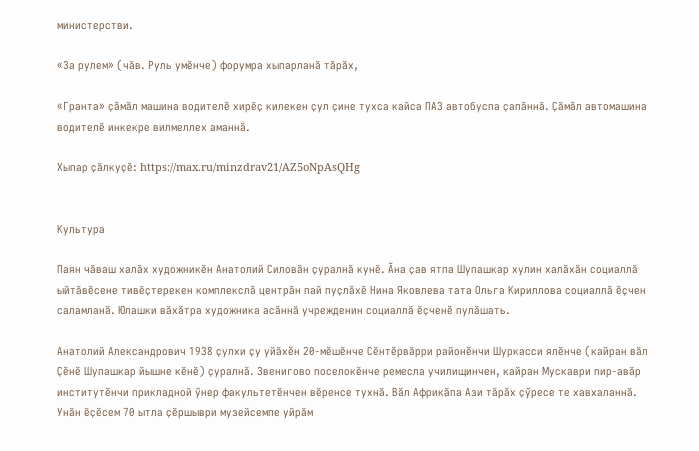министерстви.

«За рулем» (чӑв. Руль умӗнче) форумра хыпарланӑ тӑрӑх,

«Гранта» ҫӑмӑл машина водителӗ хирӗҫ килекен ҫул ҫине тухса кайса ПАЗ автобуспа ҫапӑннӑ. Ҫӑмӑл автомашина водителӗ инкекре вилмеллех аманнӑ.

Хыпар ҫӑлкуҫӗ: https://max.ru/minzdrav21/AZ5oNpAsQHg


Культура

Паян чӑваш халӑх художникӗн Анатолий Силовӑн ҫуралнӑ кунӗ. Ӑна ҫав ятпа Шупашкар хулин халӑхӑн социаллӑ ыйтӑвӗсене тивӗҫтерекен комплекслӑ центрӑн пай пуҫлӑхӗ Нина Яковлева тата Ольга Кириллова социаллӑ ӗҫчен саламланӑ. Юлашки вӑхӑтра художника асӑннӑ учрежденин социаллӑ ӗҫченӗ пулӑшать.

Анатолий Александрович 1938 ҫулхи ҫу уйӑхӗн 20-мӗшӗнче Сӗнтӗрвӑрри районӗнчи Шуркасси ялӗнче (кайран вӑл Ҫӗнӗ Шупашкар йышне кӗнӗ) ҫуралнӑ. Звенигово поселокӗнче ремесла училищинчен, кайран Мускаври пир-авӑр институтӗнчи прикладной ӳнер факультетӗнчен вӗренсе тухнӑ. Вӑл Африкӑпа Ази тӑрӑх ҫӳресе те хавхаланнӑ. Унӑн ӗҫӗсем 70 ытла ҫӗршыври музейсемпе уйрӑм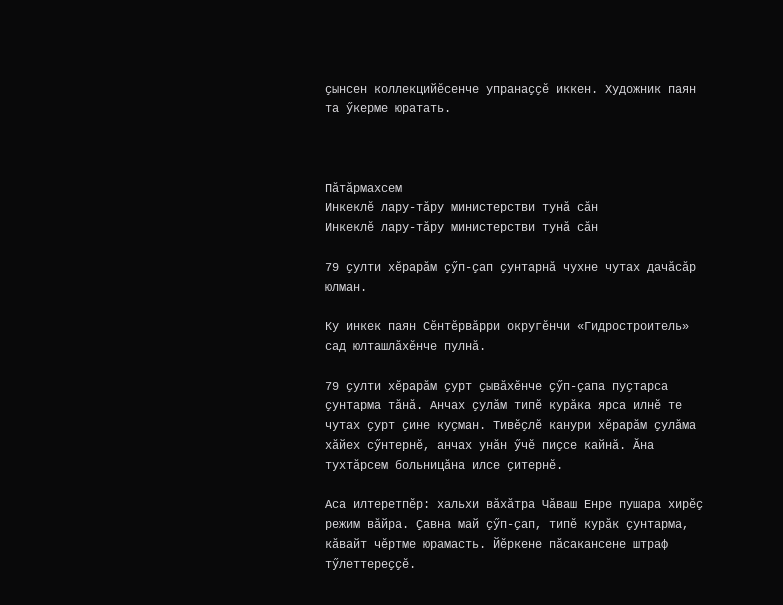ҫынсен коллекцийӗсенче упранаҫҫӗ иккен. Художник паян та ӳкерме юратать.



Пӑтӑрмахсем
Инкеклӗ лару-тӑру министерстви тунӑ сӑн
Инкеклӗ лару-тӑру министерстви тунӑ сӑн

79 ҫулти хӗрарӑм ҫӳп-ҫап ҫунтарнӑ чухне чутах дачӑсӑр юлман.

Ку инкек паян Сӗнтӗрвӑрри округӗнчи «Гидростроитель» сад юлташлӑхӗнче пулнӑ.

79 ҫулти хӗрарӑм ҫурт ҫывӑхӗнче ҫӳп-ҫапа пуҫтарса ҫунтарма тӑнӑ. Анчах ҫулӑм типӗ курӑка ярса илнӗ те чутах ҫурт ҫине куҫман. Тивӗҫлӗ канури хӗрарӑм ҫулӑма хӑйех сӳнтернӗ, анчах унӑн ӳчӗ пиҫсе кайнӑ. Ӑна тухтӑрсем больницӑна илсе ҫитернӗ.

Аса илтеретпӗр: хальхи вӑхӑтра Чӑваш Енре пушара хирӗҫ режим вӑйра. Ҫавна май ҫӳп-ҫап, типӗ курӑк ҫунтарма, кӑвайт чӗртме юрамасть. Йӗркене пӑсакансене штраф тӳлеттереҫҫӗ.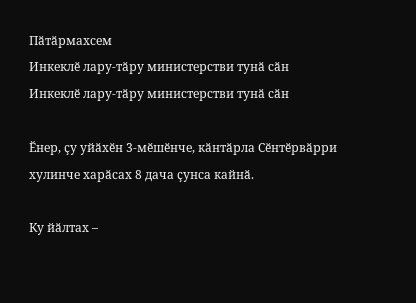Пӑтӑрмахсем
Инкеклӗ лару-тӑру министерстви тунӑ сӑн
Инкеклӗ лару-тӑру министерстви тунӑ сӑн

Ӗнер, ҫу уйӑхӗн 3-мӗшӗнче, кӑнтӑрла Сӗнтӗрвӑрри хулинче харӑсах 8 дача ҫунса кайнӑ.

Ку йӑлтах –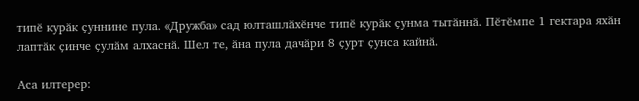типӗ курӑк ҫуннине пула. «Дружба» сад юлташлӑхӗнче типӗ курӑк ҫунма тытӑннӑ. Пӗтӗмпе 1 гектара яхӑн лаптӑк ҫинче ҫулӑм алхаснӑ. Шел те, ӑна пула дачӑри 8 ҫурт ҫунса кайнӑ.

Аса илтерер: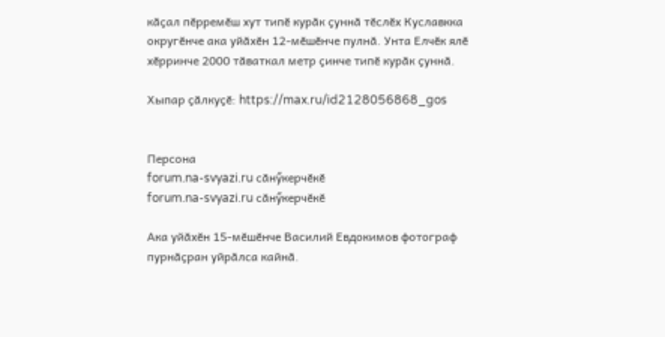кӑҫал пӗрремӗш хут типӗ курӑк ҫуннӑ тӗслӗх Куславкка округӗнче ака уйӑхӗн 12-мӗшӗнче пулнӑ. Унта Елчӗк ялӗ хӗрринче 2000 тӑваткал метр ҫинче типӗ курӑк ҫуннӑ.

Хыпар ҫӑлкуҫӗ: https://max.ru/id2128056868_gos


Персона
forum.na-svyazi.ru сӑнӳкерчӗкӗ
forum.na-svyazi.ru сӑнӳкерчӗкӗ

Ака уйӑхӗн 15-мӗшӗнче Василий Евдокимов фотограф пурнӑҫран уйрӑлса кайнӑ.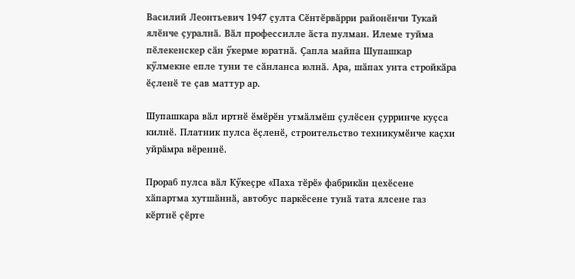Василий Леонтьевич 1947 ҫулта Сӗнтӗрвӑрри районӗнчи Тукай ялӗнче ҫуралнӑ. Вӑл профессилле ӑста пулман. Илеме туйма пӗлекенскер сӑн ӳкерме юратнӑ. Ҫапла майпа Шупашкар кӳлмекне епле туни те сӑнланса юлнӑ. Ара, шӑпах унта стройкӑра ӗҫленӗ те ҫав маттур ар.

Шупашкара вӑл иртнӗ ӗмӗрӗн утмӑлмӗш ҫулӗсен ҫурринче куҫса килнӗ. Платник пулса ӗҫленӗ, строительство техникумӗнче каҫхи уйрӑмра вӗреннӗ.

Прораб пулса вӑл Кӳкеҫре «Паха тӗрӗ» фабрикӑн цехӗсене хӑпартма хутшӑннӑ, автобус паркӗсене тунӑ тата ялсене газ кӗртнӗ ҫӗрте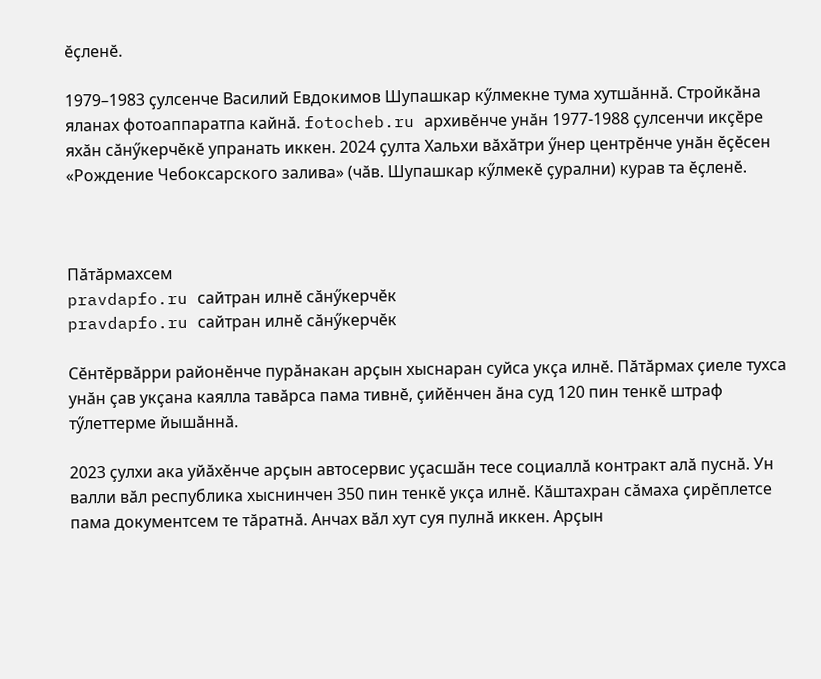ӗҫленӗ.

1979–1983 ҫулсенче Василий Евдокимов Шупашкар кӳлмекне тума хутшӑннӑ. Стройкӑна яланах фотоаппаратпа кайнӑ. fotocheb.ru архивӗнче унӑн 1977-1988 ҫулсенчи икҫӗре яхӑн сӑнӳкерчӗкӗ упранать иккен. 2024 ҫулта Хальхи вӑхӑтри ӳнер центрӗнче унӑн ӗҫӗсен «Рождение Чебоксарского залива» (чӑв. Шупашкар кӳлмекӗ ҫурални) курав та ӗҫленӗ.



Пӑтӑрмахсем
pravdapfo.ru сайтран илнӗ сӑнӳкерчӗк
pravdapfo.ru сайтран илнӗ сӑнӳкерчӗк

Сӗнтӗрвӑрри районӗнче пурӑнакан арҫын хыснаран суйса укҫа илнӗ. Пӑтӑрмах ҫиеле тухса унӑн ҫав укҫана каялла тавӑрса пама тивнӗ, ҫийӗнчен ӑна суд 120 пин тенкӗ штраф тӳлеттерме йышӑннӑ.

2023 ҫулхи ака уйӑхӗнче арҫын автосервис уҫасшӑн тесе социаллӑ контракт алӑ пуснӑ. Ун валли вӑл республика хыснинчен 350 пин тенкӗ укҫа илнӗ. Кӑштахран сӑмаха ҫирӗплетсе пама документсем те тӑратнӑ. Анчах вӑл хут суя пулнӑ иккен. Арҫын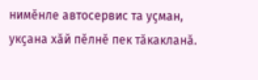нимӗнле автосервис та уҫман, укҫана хӑй пӗлнӗ пек тӑкакланӑ.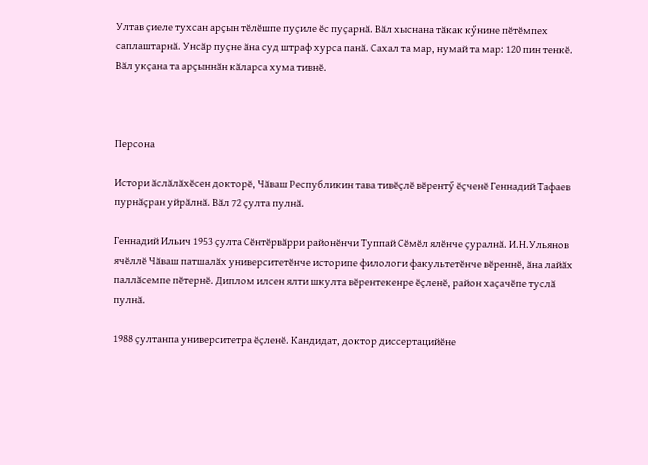Ултав ҫиеле тухсан арҫын тӗлӗшпе пуҫиле ӗс пуҫарнӑ. Вӑл хыснана тӑкак кӳнине пӗтӗмпех саплаштарнӑ. Унсӑр пуҫне ӑна суд штраф хурса панӑ. Сахал та мар, нумай та мар: 120 пин тенкӗ. Вӑл укҫана та арҫыннӑн кӑларса хума тивнӗ.



Персона

Истори ӑслӑлӑхӗсен докторӗ, Чӑваш Республикин тава тивӗҫлӗ вӗрентӳ ӗҫченӗ Геннадий Тафаев пурнӑҫран уйрӑлнӑ. Вӑл 72 ҫулта пулнӑ.

Геннадий Ильич 1953 ҫулта Сӗнтӗрвӑрри районӗнчи Туппай Сӗмӗл ялӗнче ҫуралнӑ. И.Н.Ульянов ячӗллӗ Чӑваш патшалӑх университетӗнче историпе филологи факультетӗнче вӗреннӗ, ӑна лайӑх паллӑсемпе пӗтернӗ. Диплом илсен ялти шкулта вӗрентекенре ӗҫленӗ, район хаҫачӗпе туслӑ пулнӑ.

1988 ҫултанпа университетра ӗҫленӗ. Кандидат, доктор диссертацийӗне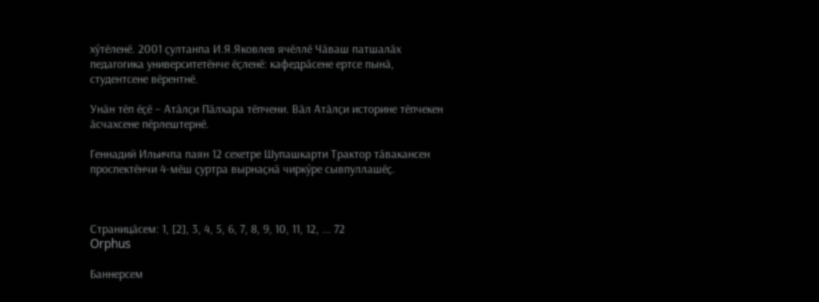хӳтӗленӗ. 2001 ҫултанпа И.Я.Яковлев ячӗллӗ Чӑваш патшалӑх педагогика университетӗнче ӗҫленӗ: кафедрӑсене ертсе пынӑ, студентсене вӗрентнӗ.

Унӑн тӗп ӗҫӗ – Атӑлҫи Пӑлхара тӗпчени. Вӑл Атӑлҫи историне тӗпчекен ӑсчахсене пӗрлештернӗ.

Геннадий Ильичпа паян 12 сехетре Шупашкарти Трактор тӑвакансен проспектӗнчи 4-мӗш ҫуртра вырнаҫнӑ чиркӳре сывпуллашӗҫ.



Страницӑсем: 1, [2], 3, 4, 5, 6, 7, 8, 9, 10, 11, 12, ... 72
Orphus

Баннерсем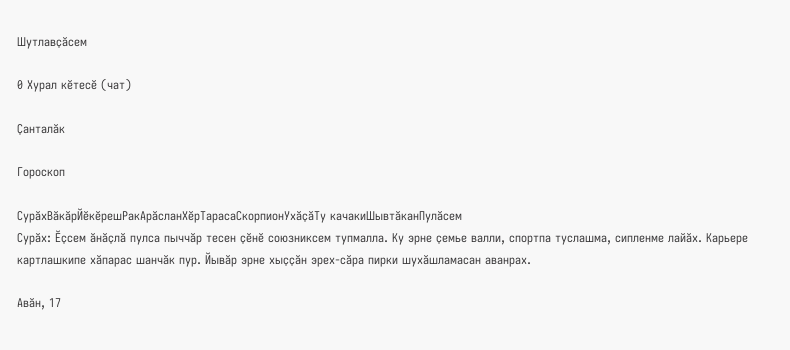Шутлавҫӑсем

0 Хурал кӗтесӗ (чат)

Ҫанталӑк

Гороскоп

СурӑхВӑкӑрЙӗкӗрешРакАрӑсланХӗрТарасаСкорпионУхӑҫӑТу качакиШывтӑканПулӑсем
Сурӑх: Ӗҫсем ӑнӑҫлӑ пулса пыччӑр тесен ҫӗнӗ союзниксем тупмалла. Ку эрне ҫемье валли, спортпа туслашма, сипленме лайӑх. Карьере картлашкипе хӑпарас шанчӑк пур. Йывӑр эрне хыҫҫӑн эрех-сӑра пирки шухӑшламасан аванрах.

Авӑн, 17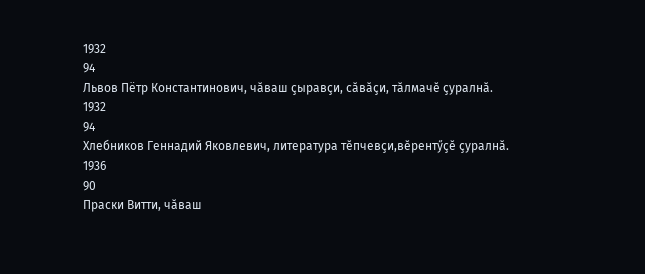1932
94
Львов Пётр Константинович, чӑваш ҫыравҫи, сӑвӑҫи, тӑлмачӗ ҫуралнӑ.
1932
94
Хлебников Геннадий Яковлевич, литература тӗпчевҫи,вӗрентӳҫӗ ҫуралнӑ.
1936
90
Праски Витти, чӑваш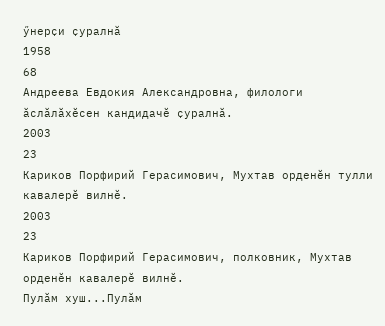ӳнерҫи ҫуралнӑ
1958
68
Андреева Евдокия Александровна, филологи ӑслӑлӑхӗсен кандидачӗ ҫуралнӑ.
2003
23
Кариков Порфирий Герасимович, Мухтав орденӗн тулли кавалерӗ вилнӗ.
2003
23
Кариков Порфирий Герасимович, полковник, Мухтав орденӗн кавалерӗ вилнӗ.
Пулӑм хуш...Пулӑм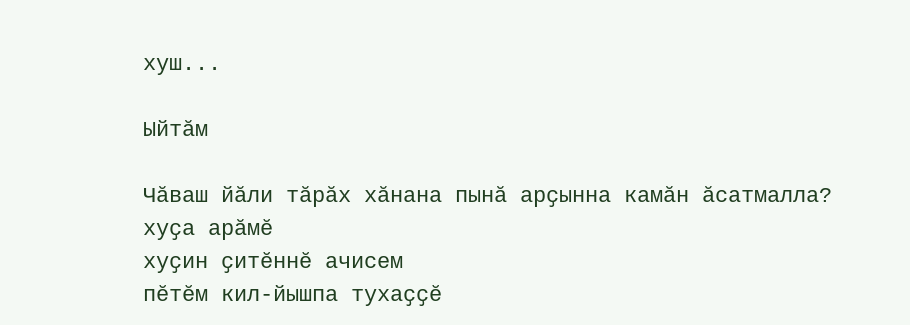хуш...

Ыйтӑм

Чӑваш йӑли тӑрӑх хӑнана пынӑ арҫынна камӑн ӑсатмалла?
хуҫа арӑмӗ
хуҫин ҫитӗннӗ ачисем
пӗтӗм кил-йышпа тухаҫҫӗ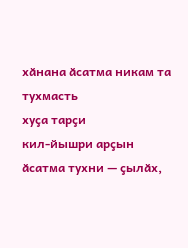хӑнана ӑсатма никам та тухмасть
хуҫа тарҫи
кил-йышри арҫын
ӑсатма тухни — ҫылӑх,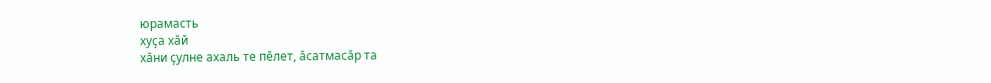юрамасть
хуҫа хӑй
хӑни ҫулне ахаль те пӗлет, ӑсатмасӑр та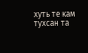хуть те кам тухсан та